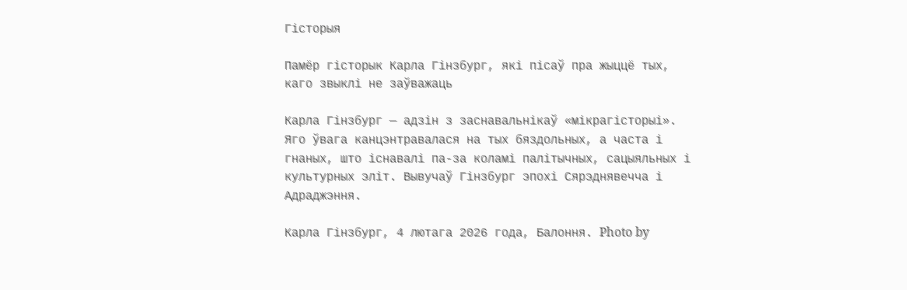Гісторыя

Памёр гісторык Карла Гінзбург, які пісаў пра жыццё тых, каго звыклі не заўважаць

Карла Гінзбург — адзін з заснавальнікаў «мікрагісторыі». Яго ўвага канцэнтравалася на тых бяздольных, а часта і гнаных, што існавалі па-за коламі палітычных, сацыяльных і культурных эліт. Вывучаў Гінзбург эпохі Сярэднявечча і Адраджэння.

Карла Гінзбург, 4 лютага 2026 года, Балоння. Photo by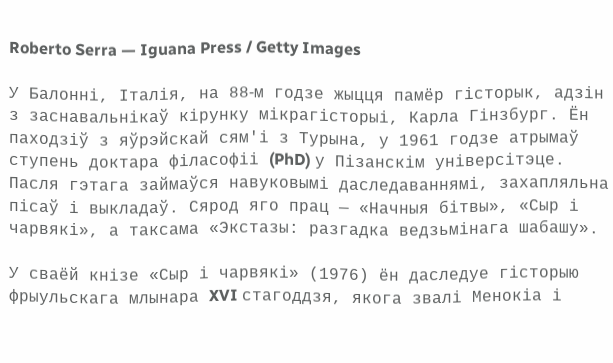Roberto Serra — Iguana Press / Getty Images

У Балонні, Італія, на 88‑м годзе жыцця памёр гісторык, адзін з заснавальнікаў кірунку мікрагісторыі, Карла Гінзбург. Ён паходзіў з яўрэйскай сям'і з Турына, у 1961 годзе атрымаў ступень доктара філасофіі (PhD) у Пізанскім універсітэце. Пасля гэтага займаўся навуковымі даследаваннямі, захапляльна пісаў і выкладаў. Сярод яго прац — «Начныя бітвы», «Сыр і чарвякі», а таксама «Экстазы: разгадка ведзьмінага шабашу».

У сваёй кнізе «Сыр і чарвякі» (1976) ён даследуе гісторыю фрыульскага млынара XVI стагоддзя, якога звалі Менокіа і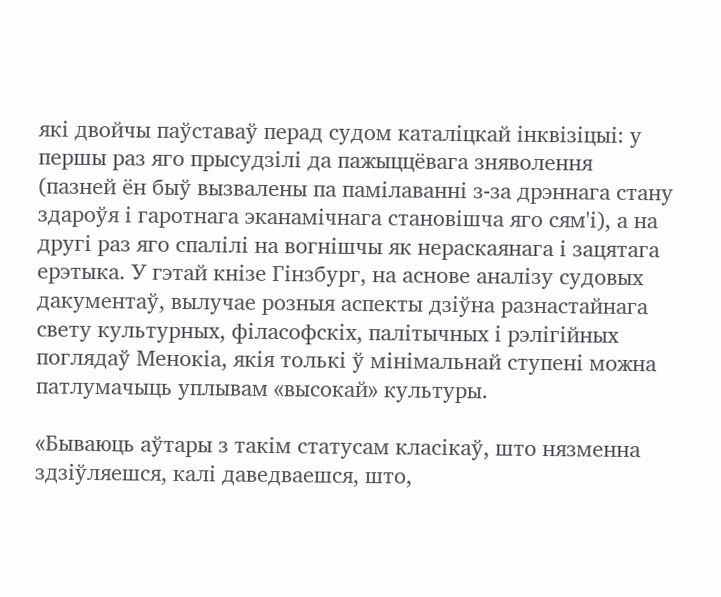які двойчы паўставаў перад судом каталіцкай інквізіцыі: у першы раз яго прысудзілі да пажыццёвага зняволення (пазней ён быў вызвалены па памілаванні з-за дрэннага стану здароўя і гаротнага эканамічнага становішча яго сям'і), а на другі раз яго спалілі на вогнішчы як нераскаянага і зацятага ерэтыка. У гэтай кнізе Гінзбург, на аснове аналізу судовых дакументаў, вылучае розныя аспекты дзіўна разнастайнага свету культурных, філасофскіх, палітычных і рэлігійных поглядаў Менокіа, якія толькі ў мінімальнай ступені можна патлумачыць уплывам «высокай» культуры.

«Бываюць аўтары з такім статусам класікаў, што нязменна здзіўляешся, калі даведваешся, што,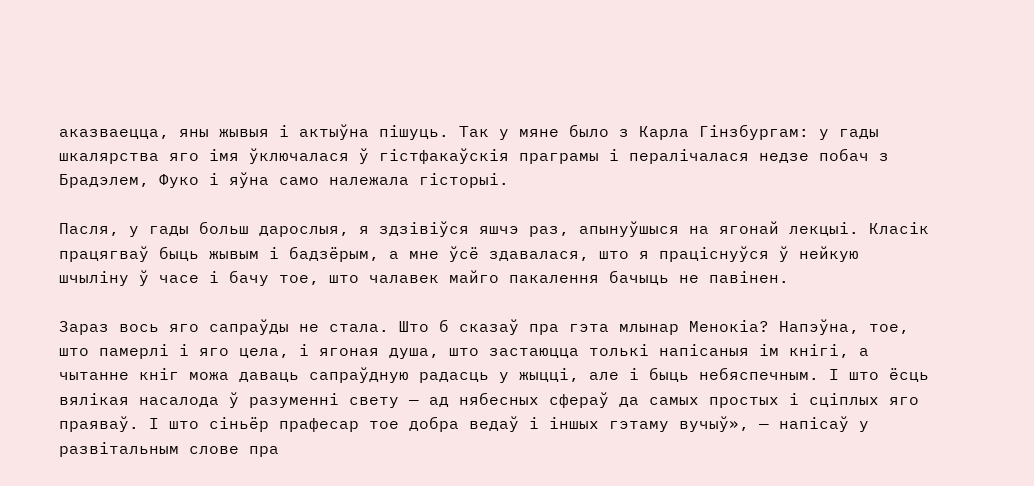аказваецца, яны жывыя і актыўна пішуць. Так у мяне было з Карла Гінзбургам: у гады шкалярства яго імя ўключалася ў гістфакаўскія праграмы і пералічалася недзе побач з Брадэлем, Фуко і яўна само належала гісторыі.

Пасля, у гады больш дарослыя, я здзівіўся яшчэ раз, апынуўшыся на ягонай лекцыі. Класік працягваў быць жывым і бадзёрым, а мне ўсё здавалася, што я праціснуўся ў нейкую шчыліну ў часе і бачу тое, што чалавек майго пакалення бачыць не павінен.

Зараз вось яго сапраўды не стала. Што б сказаў пра гэта млынар Менокіа? Напэўна, тое, што памерлі і яго цела, і ягоная душа, што застаюцца толькі напісаныя ім кнігі, а чытанне кніг можа даваць сапраўдную радасць у жыцці, але і быць небяспечным. І што ёсць вялікая насалода ў разуменні свету — ад нябесных сфераў да самых простых і сціплых яго праяваў. І што сіньёр прафесар тое добра ведаў і іншых гэтаму вучыў», — напісаў у развітальным слове пра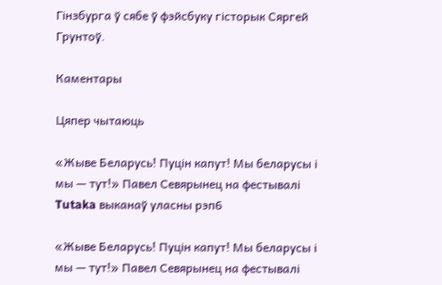Гінзбурга ў сябе ў фэйсбуку гісторык Сяргей Грунтоў.

Каментары

Цяпер чытаюць

«Жыве Беларусь! Пуцін капут! Мы беларусы і мы — тут!» Павел Севярынец на фестывалі Tutaka выканаў уласны рэп6

«Жыве Беларусь! Пуцін капут! Мы беларусы і мы — тут!» Павел Севярынец на фестывалі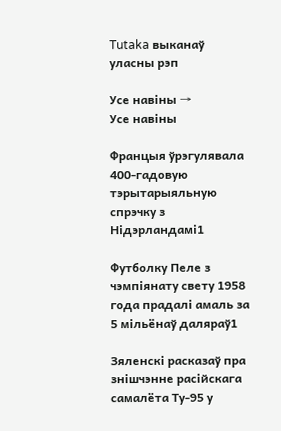Tutaka выканаў уласны рэп

Усе навіны →
Усе навіны

Францыя ўрэгулявала 400‑гадовую тэрытарыяльную спрэчку з Нідэрландамі1

Футболку Пеле з чэмпіянату свету 1958 года прадалі амаль за 5 мільёнаў даляраў1

Зяленскі расказаў пра знішчэнне расійскага самалёта Ту-95 у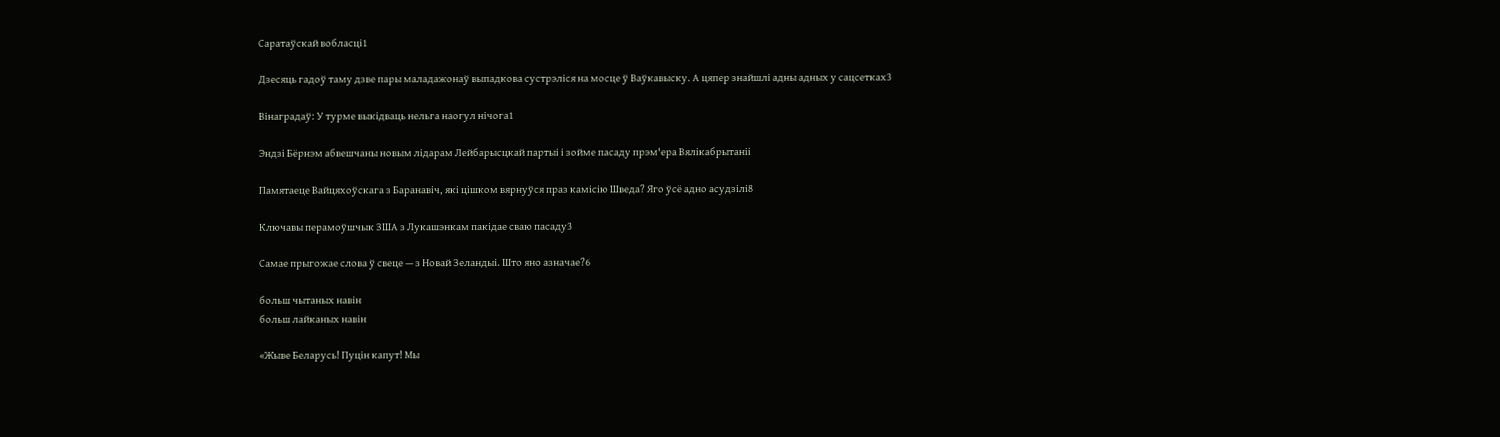Саратаўскай вобласці1

Дзесяць гадоў таму дзве пары маладажонаў выпадкова сустрэліся на мосце ў Ваўкавыску. А цяпер знайшлі адны адных у сацсетках3

Вінаградаў: У турме выкідваць нельга наогул нічога1

Эндзі Бёрнэм абвешчаны новым лідарам Лейбарысцкай партыі і зойме пасаду прэм'ера Вялікабрытаніі

Памятаеце Вайцяхоўскага з Баранавіч, які цішком вярнуўся праз камісію Шведа? Яго ўсё адно асудзілі8

Ключавы перамоўшчык ЗША з Лукашэнкам пакідае сваю пасаду3

Самае прыгожае слова ў свеце — з Новай Зеландыі. Што яно азначае?6

больш чытаных навін
больш лайканых навін

«Жыве Беларусь! Пуцін капут! Мы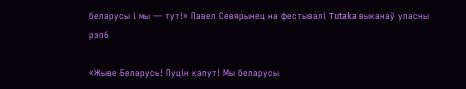беларусы і мы — тут!» Павел Севярынец на фестывалі Tutaka выканаў уласны рэп6

«Жыве Беларусь! Пуцін капут! Мы беларусы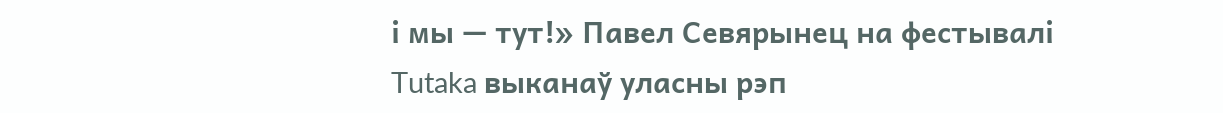і мы — тут!» Павел Севярынец на фестывалі Tutaka выканаў уласны рэп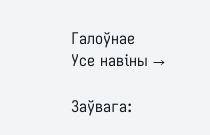Галоўнае
Усе навіны →

Заўвага: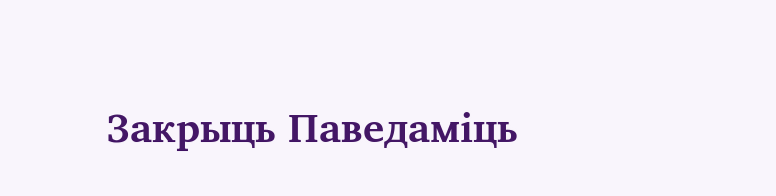Закрыць Паведаміць